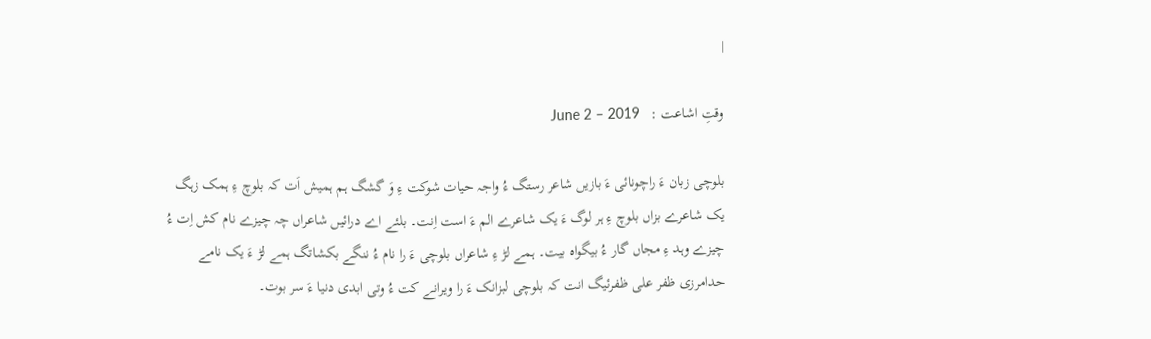|

وقتِ اشاعت :   June 2 – 2019

بلوچی زبان ءَ راچونائی ءَ بازیں شاعر رستگ ءُ واجہ حیات شوکت ءِ وَ گشگ ہم ہمیش اَت کہ بلوچ ءِ ہمک زہگ یک شاعرے بزاں بلوچ ءِ ہر لوگ ءَ یک شاعرے الم ءَ است اِنت۔ بلئے اے درائیں شاعراں چہ چیزے نام کش اِت ءُ چیزے وہد ءِ مجاں گار ءُ بیگواہ بیت۔ ہمے لڑ ءِ شاعراں بلوچی ءَ را نام ءُ ننگے بکشاتگ ہمے لڑ ءَ یک نامے حدامرزی ظفر علی ظفرئیگ انت کہ بلوچی لبزانک ءَ را ویرانے کت ءُ وتی ابدی دنیا ءَ سر بوت۔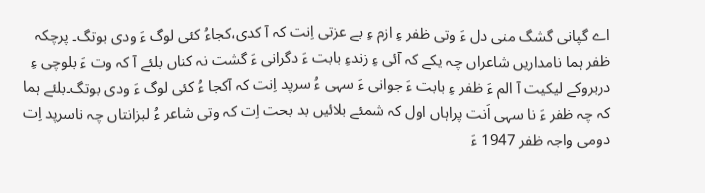اے گپانی گشگ منی دل ءَ وتی ظفر ءِ ازم ءِ بے عزتی اِنت کہ آ کدی،کجاءُ کئی لوگ ءَ ودی بوتگ۔ پرچکہ ظفر ہما نامداریں شاعراں چہ یکے کہ آئی ءِ زندءِ بابت ءَ دگرانی ءَ گشت نہ کناں بلئے آ کہ وت ءَ بلوچی ءِ دربروکے لیکیت آ الم ءَ ظفر ءِ بابت ءَ جوانی ءَ سہی ءُ سرپد اِنت کہ آکجا ءُ کئی لوگ ءَ ودی بوتگ۔بلئے ہما کہ چہ ظفر ءَ نا سہی اَنت پراہاں اول کہ شمئے بلائیں بد بحت اِت کہ وتی شاعر ءُ لبزانتاں چہ ناسرپد اِت دومی واجہ ظفر 1947 ءَ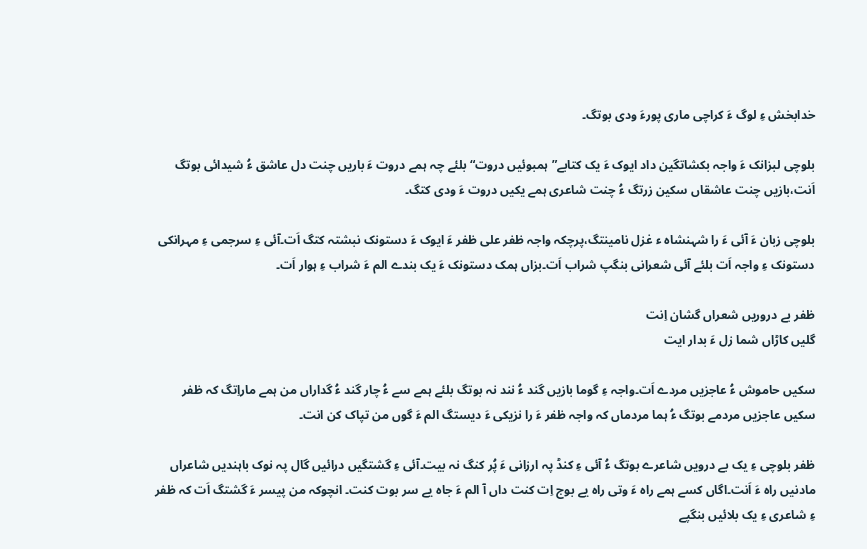خدابخش ءِ لوگ ءَ کراچی ماری پورءَ ودی بوتگ۔

بلوچی لبزانک ءَ واجہ بکشاتگین داد ایوک ءَ یک کتابے”ہمبوئیں دروت“ بلئے چہ ہمے دروت ءَ باریں چنت دل عاشق ءُ شیدائی بوتگ اَنت،بازیں چنت عاشقاں سکین زرتگ ءُ چنت شاعری ہمے یکیں دروت ءَ ودی کتگ۔

بلوچی زبان ءَ آئی ءَ را شہنشاہ ء غزل نامینتگ،پرچکہ واجہ ظفر علی ظفر ءَ ایوک ءَ دستونک نبشتہ کتگ اَت۔آئی ءِ سرجمی ءِ مہرانکی دستونک ءِ واجہ اَت بلئے آئی شعرانی بنگپ شراب اَت۔بزاں ہمک دستونک ءَ یک بندے الم ءَ شراب ءِ ہوار اَت۔

ظفر بے دروریں شعراں گشان اِنت
گلیں کاڑاں شما زل ءَ بدار ایت

سکیں حاموش ءُ عاجزیں مردے اَت۔واجہ ءِ گوما بازیں گند ءُ نند نہ بوتگ بلئے ہمے سے ءُ چار گند ءُ گداراں من ہمے ماراِتگ کہ ظفر سکیں عاجزیں مردمے بوتگ ءُ ہما مردماں کہ واجہ ظفر ءَ را نزیکی ءَ دیستگ الم ءَ گوں من تپاک کن انت۔

ظفر بلوچی ءِ یک بے درویں شاعرے بوتگ ءُ آئی ءِ کنڈ پہ ارزانی ءَ پُر کنگ نہ بیت۔آئی ءِ گشتگیں درائیں گال پہ نوک باہندیں شاعراں مادنیں راہ ءَ اَنت۔اگاں کسے ہمے راہ ءَ وتی راہ یے بوج اِت کنت داں آ الم ءَ جاہ یے سر بوت کنت۔ انچوکہ من پیسر ءَ گشتگ اَت کہ ظفر ءِ شاعری ءِ یک بلائیں بنگپے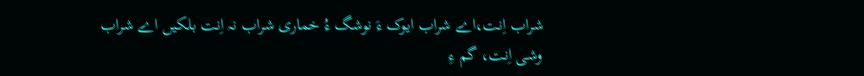شراب اِنت،اے شراب ایوک ءَ نوشگ ءُ خماری شراب نہ اِنت بلکیں اے شراب وشی اِنت، گم ءِ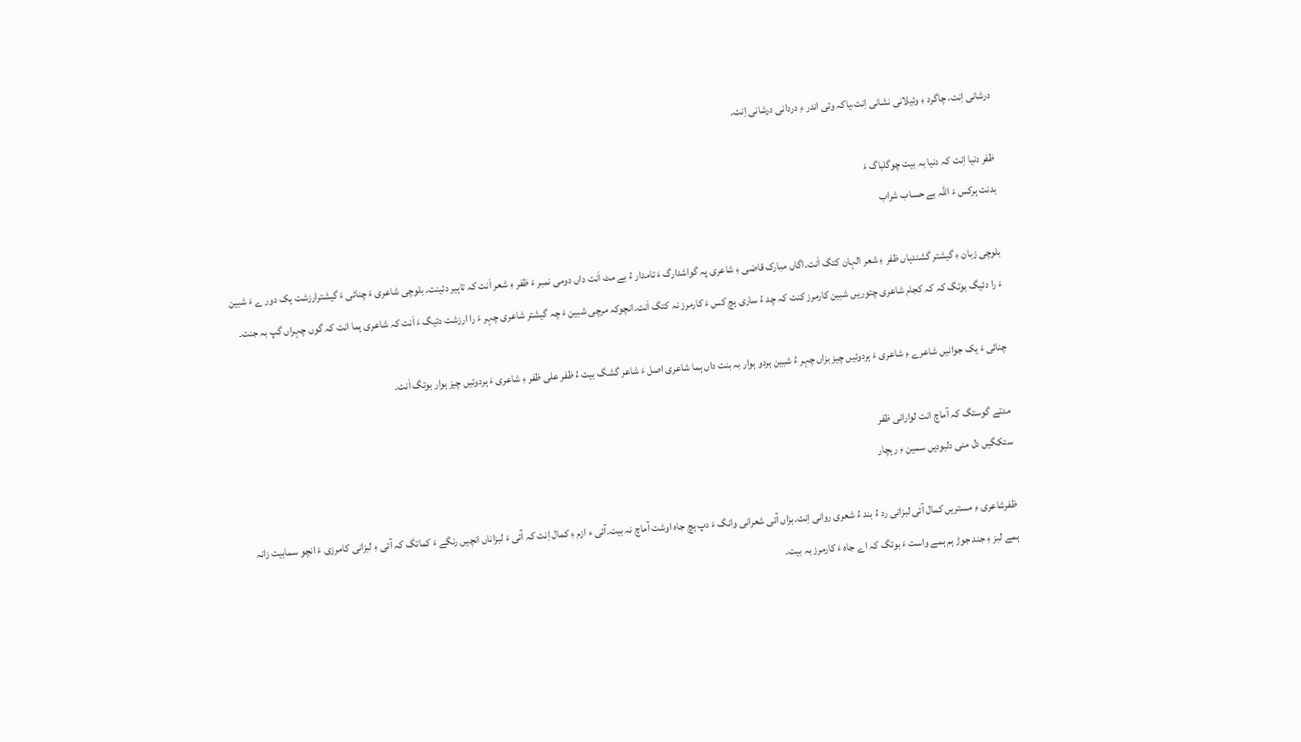درشانی اِنت، چاگرد ءِ وئیلانی نشانی اِنت،یاکہ وتی اندر ءِ دردانی درشانی اِنت۔

ظفر دنیا اِنت کہ دنیا بہ بیت چوگلباگ ءَ
بدنت ہرکس ءَ اللہ بے حساب شراب

بلوچی زبان ءِ گیشتر گشندہاں ظفر ءِ شعر الہان کتگ اَنت۔اگاں مبارک قاضی ءِ شاعری پہ گواشدارگ ءَ تامدار ءُ بے مٹ اَنت داں دومی نمبر ءَ ظفر ءِ شعر اَنت کہ تاہیر دئینت۔ بلوچی شاعری ءَ چنائی ءَ گیشترارزشت یک دور ے ءَ شبین ءَ را دئیگ بوتگ کہ کہ کجام شاعری چتوریں شبین کارمرز کنت کہ چد ءُ ساری ہچ کس ءَ کارمرز نہ کتگ اَنت۔انچوکہ مرچی شبین ءَ چہ گیشتر شاعری چہر ءَ را ارزشت دئیگ ءَ اَنت کہ شاعری ہما انت کہ گوں چہراں گپ بہ جنت۔

چنائی ءَ یک جوانیں شاعرے ءِ شاعری ءَ ہردوئیں چیز بزاں چہر ءُ شبین ہردو ہوار بہ بنت داں ہما شاعری اصل ءَ شاعر گشگ بیت ءُ ظفر علی ظفر ءِ شاعری ءَ ہردوئیں چیز ہوار بوتگ اَنت۔

مدتے گوستگ کہ آماچ انت لوارانی ظفر
ستکگیں دل منی دلبودیں سمین ءِ رہچار

ظفرشاعری ءِ مستریں کمال آئی لبزانی رد ءُ بند ءُ شعری روانی اِنت۔بزاں آئی شعرانی وانگ ءَ دپ ہچ جاہ اوشت آماچ نہ بیت۔آئی ء ازم ءِ کمال اِنت کہ آئی ءَ لبزاناں انچیں رنگے ءَ کماتگ کہ آئی ءِ لبزانی کامرزی ءَ انچو سمابیت زانہ ہمے لبز ءِ جند جوڑ ہم ہمے واست ءَ بوتگ کہ اے جاہ ءَ کارمرز بہ بیت۔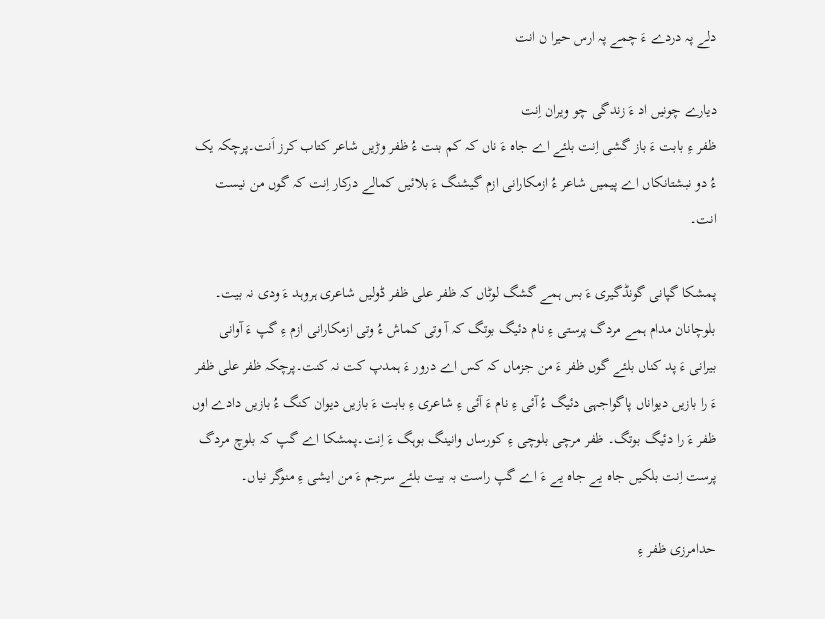دلے پہ دردے ءَ چمے پہ ارس حیرا ن انت

دیارے چونیں اد ءَ زندگی چو ویران اِنت
ظفر ءِ بابت ءَ باز گشی اِنت بلئے اے جاہ ءَ ناں کہ کم بنت ءُ ظفر وڑیں شاعر کتاب کرز اَنت۔پرچکہ یک ءُ دو نبشتانکاں اے پیمیں شاعر ءُ ازمکارانی ازم گیشنگ ءَ بلائیں کمالے درکار اِنت کہ گوں من نیست انت۔

پمشکا گپانی گونڈگیری ءَ بس ہمے گشگ لوٹاں کہ ظفر علی ظفر ڈولیں شاعری ہروہد ءَ ودی نہ بیت۔ بلوچانان مدام ہمے مردگ پرستی ءِ نام دئیگ بوتگ کہ آ وتی کماش ءُ وتی ازمکارانی ازم ءِ گپ ءَ آوانی بیرانی ءَ پد کناں بلئے گوں ظفر ءَ من جزماں کہ کس اے درور ءَ ہمدپ کت نہ کنت۔پرچکہ ظفر علی ظفر ءَ را بازیں دیواناں پاگواجہی دئیگ ءُ آئی ءِ نام ءَ آئی ءِ شاعری ءِ بابت ءَ بازیں دیوان کنگ ءُ بازیں دادے اوں ظفر ءَ را دئیگ بوتگ۔ ظفر مرچی بلوچی ءِ کورساں وانینگ بوہگ ءَ اِنت۔پمشکا اے گپ کہ بلوچ مردگ پرست اِنت بلکیں جاہ یے جاہ یے ءَ اے گپ راست بہ بیت بلئے سرجم ءَ من ایشی ءِ منوگر نیاں۔

حدامرزی ظفر ءِ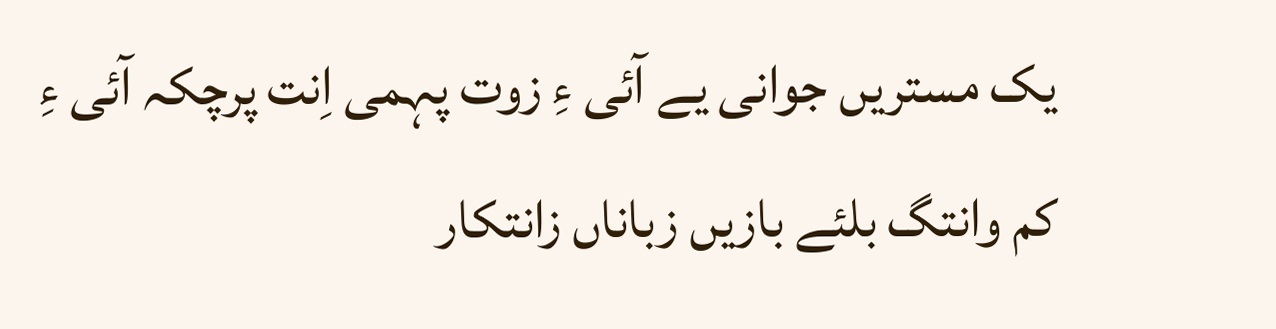یک مستریں جوانی یے آئی ءِ زوت پہمی اِنت پرچکہ آئی ءِ کم وانتگ بلئے بازیں زباناں زانتکار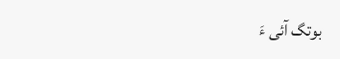بوتگ آئی ءَ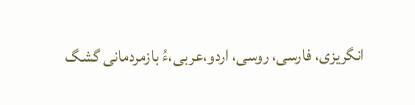انگریزی، فارسی، روسی، اردو،عربی،ءُ بازمردمانی گشگ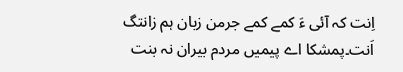اِنت کہ آئی ءَ کمے کمے جرمن زبان ہم زانتگ اَنت۔پمشکا اے پیمیں مردم بیران نہ بنت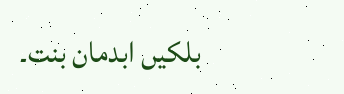بلکیں ابدمان بنت۔